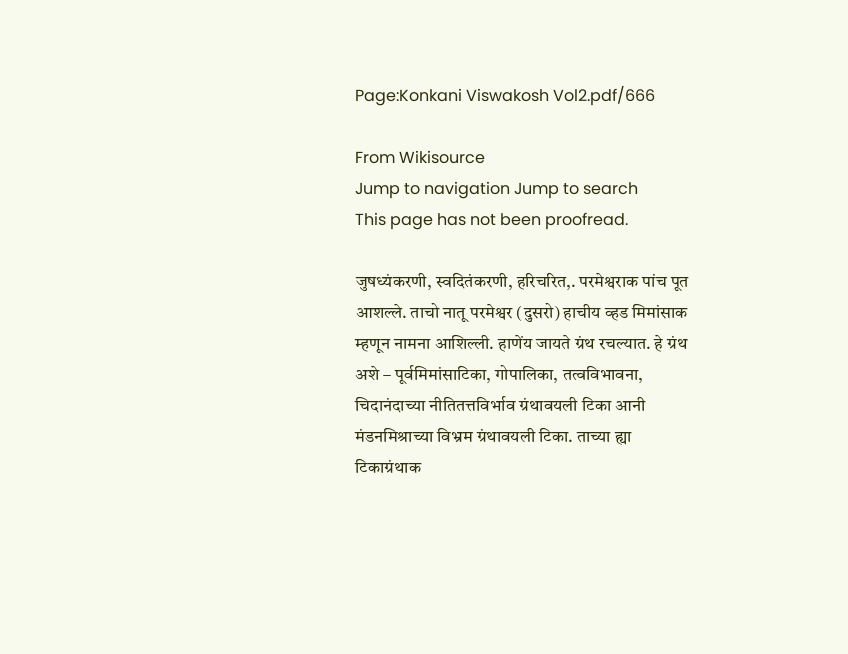Page:Konkani Viswakosh Vol2.pdf/666

From Wikisource
Jump to navigation Jump to search
This page has not been proofread.

जुषध्यंकरणी, स्वदितंकरणी, हरिचरित,. परमेश्वराक पांच पूत आशल्ले. ताचो नातू परमेश्वर (दुसरो) हाचीय व्हड मिमांसाक म्हणून नामना आशिल्ली. हाणेंय जायते ग्रंथ रचल्यात. हे ग्रंथ अशे – पूर्वमिमांसाटिका, गोपालिका, तत्वविभावना, चिदानंदाच्या नीतितत्तविर्भाव ग्रंथावयली टिका आनी मंडनमिश्राच्या विभ्रम ग्रंथावयली टिका. ताच्या ह्या टिकाग्रंथाक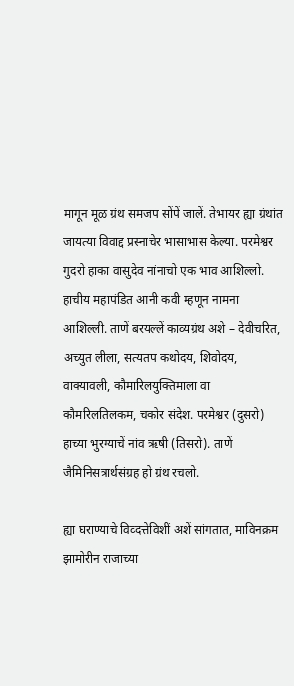मागून मूळ ग्रंथ समजप सोंपें जालें. तेभायर ह्या ग्रंथांत जायत्या विवाद्द प्रस्नाचेर भासाभास केल्या. परमेश्वर गुदरो हाका वासुदेव नांनाचो एक भाव आशिल्लो. हाचीय महापंडित आनी कवी म्हणून नामना आशिल्ली. ताणें बरयल्लें काव्यग्रंथ अशे – देवीचरित, अच्युत लीला, सत्यतप कथोदय, शिवोदय, वाक्यावली, कौमारिलयुक्तिमाला वा कौमरिलतिलकम, चकोर संदेश. परमेश्वर (दुसरो) हाच्या भुरग्याचें नांव ऋषी (तिसरो). ताणें जैमिनिसत्रार्थसंग्रह हो ग्रंथ रचलो.

ह्या घराण्याचे विव्दत्तेविशीं अशें सांगतात, माविनक्रम झामोरीन राजाच्या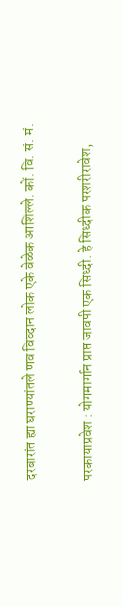दरबारांत ह्या घराण्यांतले णव विव्दान लोक एके वेळेक आशिल्ले. कों. वि. सं. मं.

परकायाप्रवेश : योगमार्गान प्राप्त जावपी एक सिध्दी. हे सिध्दीक परशरीरावेश,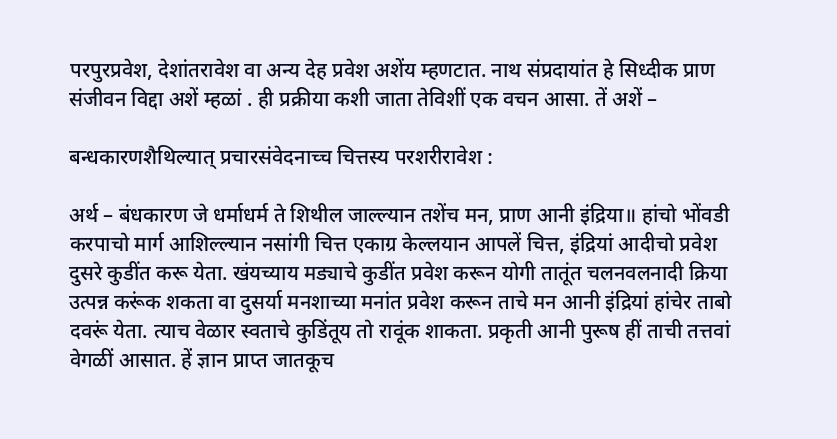परपुरप्रवेश, देशांतरावेश वा अन्य देह प्रवेश अशेंय म्हणटात. नाथ संप्रदायांत हे सिध्दीक प्राण संजीवन विद्दा अशें म्हळां . ही प्रक्रीया कशी जाता तेविशीं एक वचन आसा. तें अशें –

बन्धकारणशैथिल्यात् प्रचारसंवेदनाच्च चित्तस्य परशरीरावेश :

अर्थ – बंधकारण जे धर्माधर्म ते शिथील जाल्ल्यान तशेंच मन, प्राण आनी इंद्रिया॥ हांचो भोंवडी करपाचो मार्ग आशिल्ल्यान नसांगी चित्त एकाग्र केल्लयान आपलें चित्त, इंद्रियां आदीचो प्रवेश दुसरे कुडींत करू येता. खंयच्याय मड्याचे कुडींत प्रवेश करून योगी तातूंत चलनवलनादी क्रिया उत्पन्न करूंक शकता वा दुसर्या मनशाच्या मनांत प्रवेश करून ताचे मन आनी इंद्रियां हांचेर ताबो दवरूं येता. त्याच वेळार स्वताचे कुडिंतूय तो रावूंक शाकता. प्रकृती आनी पुरूष हीं ताची तत्तवां वेगळीं आसात. हें ज्ञान प्राप्त जातकूच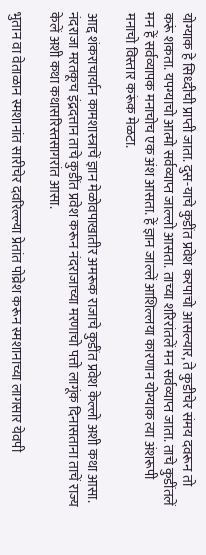योग्याक हे सिध्दीची प्राप्ती जाता. दुस-याचे कुडींत प्रवेश करपाचो आसल्यार, ते कुडीचेर संमय दवरून तो करूं शकता. यपग्याचो आत्मो सर्वव्याप्त जाल्लो आसता. ताच्या शरिरांतलें मन सर्वव्याप्त जाता. ताचे कुडींतलें मन हें सर्वव्यापक मनाचोच एक अंश आसता. हें ज्ञान जाल्लें आशिल्लया कारणान योग्याक त्या अंशरूपी मनाचो विस्तार करूंक मेळटा.

आद्द शंकराचार्यान कामशास्त्राचें ज्ञान मेळोवपाखातीर अमरूक राजाचे कुडींत प्रवेश केल्लो अशी कथा आसा. नंदराजा मरतकूच इंद्रदत्तान ताचे कुडींत प्रवेश करून नंदराजाच्या मरणाचो पत्तो लागूंक दिनासताना ताचें राज्य केलें अशी कथा कथासरिस्तसागरांत आसा.

भुतान वा वेताळान स्मशानांत सारीचेर दवरिल्ल्या प्रेतांत पोव्रेश करून स्मशानाच्या लागसार येवपी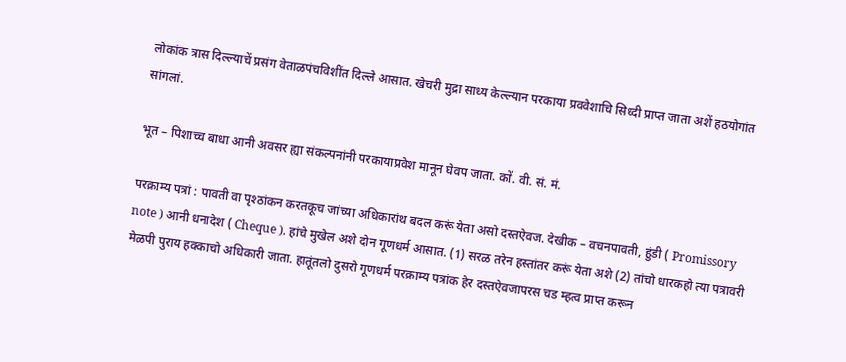लोकांक त्रास दिल्ल्याचें प्रसंग वेताळपंचविशींत दिल्ले आसात. खेचरी मुद्रा साध्य केल्ल्यान परकाया प्रववेशाचि सिध्दी प्राप्त जाता अशें हठयोगांत सांगलां.

भूत – पिशाच्च बाधा आनी अवसर ह्या संकल्पनांनी परकायाप्रवेश मानून घेवप जाता. कों. वी. सं. मं.

परक्राम्य पत्रां : पावती वा पृश्ठांकन करतकूच जांच्या अधिकारांथ बदल करूं येता असो दस्तऐवज. देखीक – वचनपावती, हुंडी ( Promissory note ) आनी धनादेश ( Cheque ). हांचे मुखेल अशे दोन गूणधर्म आसात. (1) सरळ तरेन हस्तांतर करूं येता अशे (2) तांचो धारकहो त्या पत्रावरी मेळपी पुराय हक्काचो अधिकारी जाता. हातूंतलो दुसरो गूणधर्म परक्राम्य पत्रांक हेर दस्तऐवजापरस चड म्हत्व प्राप्त करून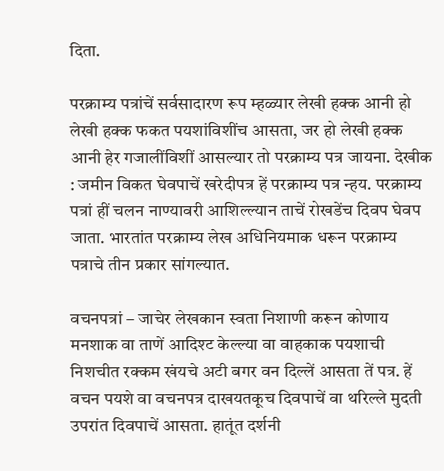दिता.

परक्राम्य पत्रांचें सर्वसादारण रूप म्हळ्यार लेखी हक्क आनी हो लेखी हक्क फकत पयशांविशींच आसता, जर हो लेखी हक्क आनी हेर गजालींविशीं आसल्यार तो परक्राम्य पत्र जायना. देखीक : जमीन विकत घेवपाचें खरेदीपत्र हें परक्राम्य पत्र न्हय. परक्राम्य पत्रां हीं चलन नाण्यावरी आशिल्ल्यान ताचें रोखडेंच दिवप घेवप जाता. भारतांत परक्राम्य लेख अधिनियमाक धरून परक्राम्य पत्राचे तीन प्रकार सांगल्यात.

वचनपत्रां – जाचेर लेखकान स्वता निशाणी करून कोणाय मनशाक वा ताणें आदिश्ट केल्ल्या वा वाहकाक पयशाची निशचीत रक्कम खंयचे अटी बगर वन दिल्लें आसता तें पत्र. हें वचन पयशे वा वचनपत्र दाखयतकूच दिवपाचें वा थरिल्ले मुदती उपरांत दिवपाचें आसता. हातूंत दर्शनी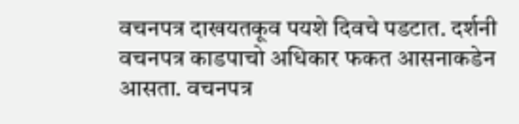वचनपत्र दाखयतकूव पयशे दिवचे पडटात. दर्शनी वचनपत्र काडपाचो अधिकार फकत आसनाकडेन आसता. वचनपत्र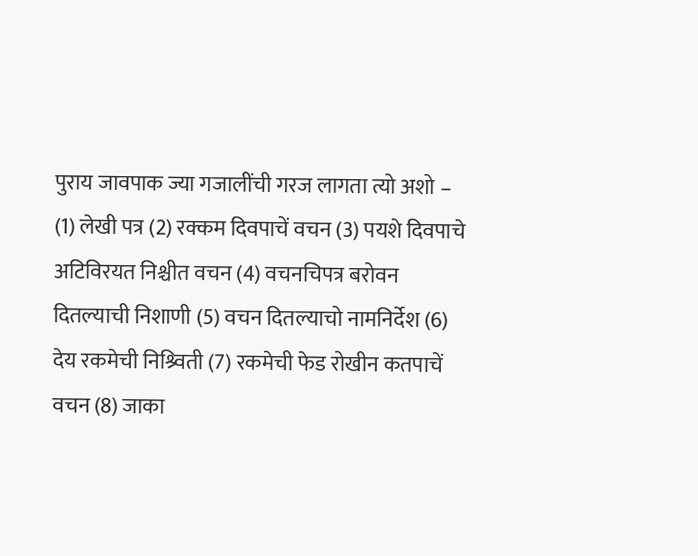पुराय जावपाक ज्या गजालींची गरज लागता त्यो अशो – (1) लेखी पत्र (2) रक्कम दिवपाचें वचन (3) पयशे दिवपाचे अटिविरयत निश्चीत वचन (4) वचनचिपत्र बरोवन दितल्याची निशाणी (5) वचन दितल्याचो नामनिर्देश (6) देय रकमेची निश्र्विती (7) रकमेची फेड रोखीन कतपाचें वचन (8) जाका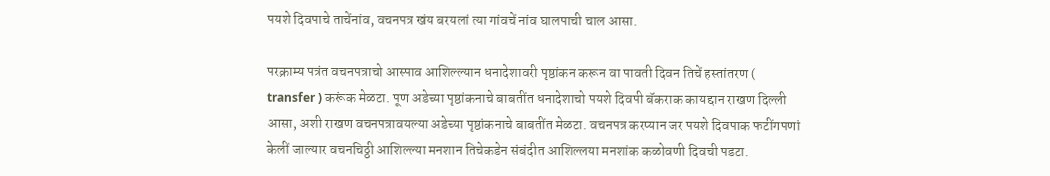पयशे दिवपाचे ताचेंनांव, वचनपत्र खंय बरयलां त्या गांवचें नांव घालपाची चाल आसा.

परक्राम्य पत्रंत वचनपत्राचो आस्पाव आशिल्ल्यान धनादेशावरी पृष्ठांकन करून वा पावती दिवन तिचें हस्तांतरण ( transfer ) करूंक मेळटा. पूण अडेच्या पृष्ठांकनाचे बाबतींत धनादेशाचो पयशे दिवपी बॅकराक कायद्दान राखण दिल्ली आसा, अशी राखण वचनपत्रावयल्या अडेच्या पृष्ठांकनाचे बाबतींत मेळटा. वचनपत्र करप्यान जर पयशे दिवपाक फटींगपणां केलीं जाल्यार वचनचिठ्ठी आशिल्ल्या मनशान तिचेकडेन संबंदीत आशिल्लया मनशांक कळोवणी दिवची पडटा.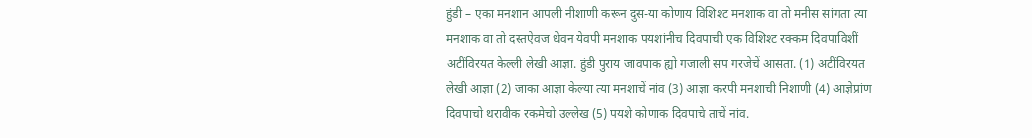हुंडी – एका मनशान आपली नीशाणी करून दुस-या कोणाय विशिश्ट मनशाक वा तो मनीस सांगता त्या मनशाक वा तो दस्तऐवज धेवन येवपी मनशाक पयशांनीच दिवपाची एक विशिश्ट रक्कम दिवपाविशीं अटींविरयत केल्ली लेखी आज्ञा. हुंडी पुराय जावपाक ह्यो गजाली सप गरजेचें आसता. (1) अटींविरयत लेखी आज्ञा (2) जाका आज्ञा केल्या त्या मनशाचें नांव (3) आज्ञा करपी मनशाची निशाणी (4) आज्ञेप्रांण दिवपाचो थरावीक रकमेचो उल्लेख (5) पयशे कोणाक दिवपाचे ताचें नांव.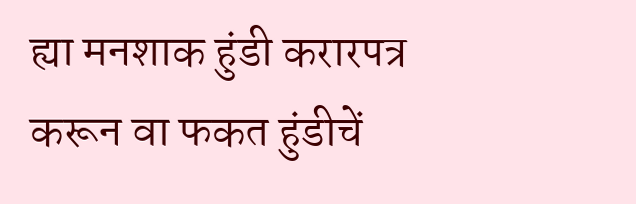ह्या मनशाक हुंडी करारपत्र करून वा फकत हुंडीचें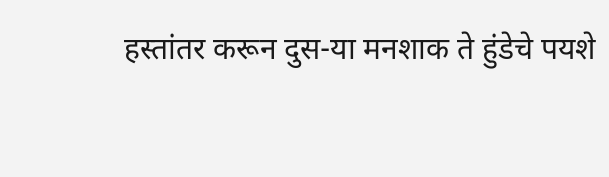हस्तांतर करून दुस-या मनशाक ते हुंडेचे पयशे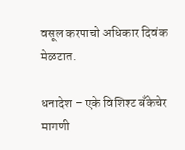वसूल करपाचो अधिकार दिवंक मेळटात.

धनादेश – एके विशिश्ट बॅंकेचेर मागणी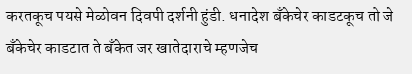करतकूच पयसे मेळोवन दिवपी दर्शनी हुंडी. धनादेश बॅंकेचेर काडटकूच तो जे बॅंकेचेर काडटात ते बॅंकेत जर खातेदाराचे म्हणजेच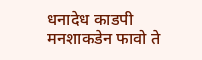धनादेध काडपी मनशाकडेन फावो ते